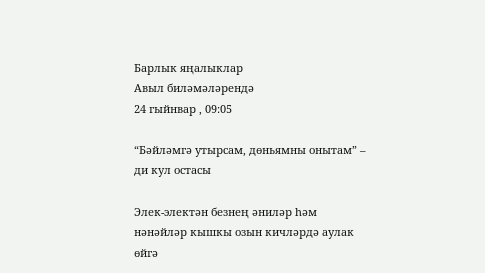Барлык яңалыклар
Авыл биләмәләрендә
24 гыйнвар , 09:05

“Бәйләмгә утырсам, дөньямны онытам” – ди кул остасы

Элек-электән безнең әниләр һәм нәнәйләр кышкы озын кичләрдә аулак өйгә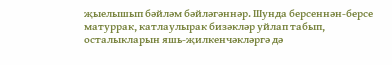җыелышып бәйләм бәйләгәннәр. Шунда берсеннән-берсе матуррак, катлаулырак бизәкләр уйлап табып, осталыкларын яшь-җилкенчәкләргә дә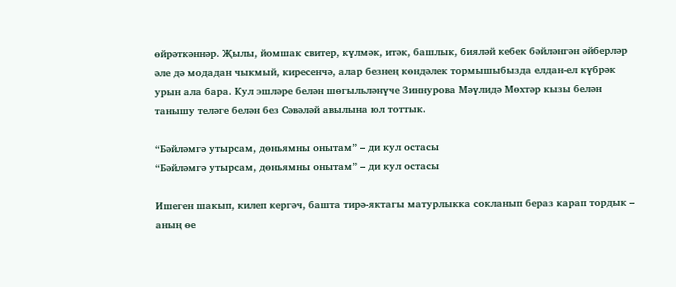өйрәткәннәр. Җылы, йомшак свитер, күлмәк, итәк, башлык, бияләй кебек бәйләнгән әйберләр әле дә модадан чыкмый, киресенчә, алар безнең көндәлек тормышыбызда елдан-ел күбрәк урын ала бара. Кул эшләре белән шөгыльләнүче Зиннурова Мәүлидә Мөхтәр кызы белән танышу теләге белән без Сәвәләй авылына юл тоттык.

“Бәйләмгә утырсам, дөньямны онытам” – ди кул остасы
“Бәйләмгә утырсам, дөньямны онытам” – ди кул остасы

Ишеген шакып, килеп кергәч, башта тирә-яктагы матурлыкка сокланып бераз карап тордык – аның өе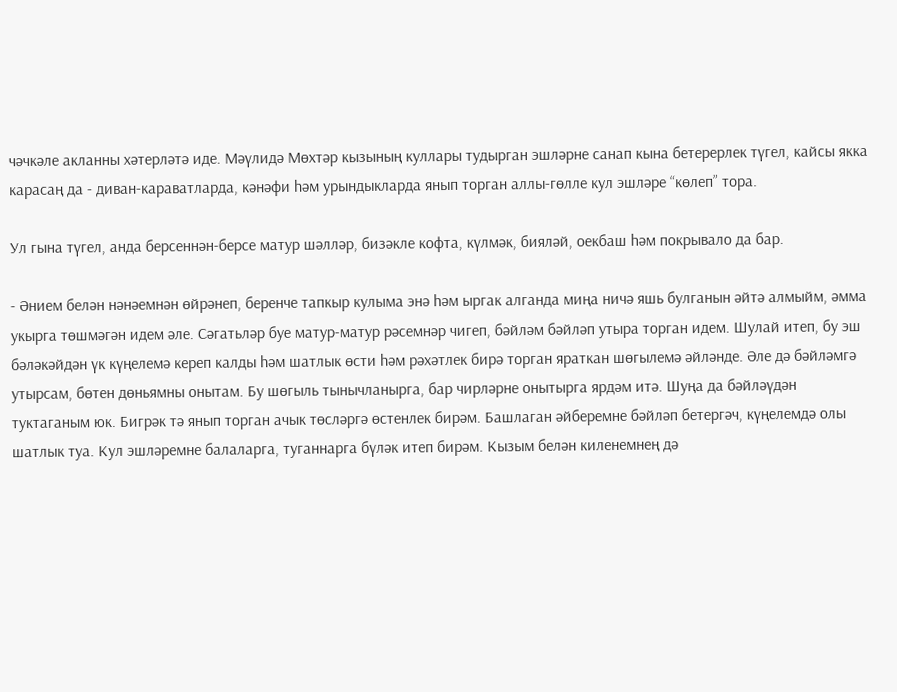чәчкәле акланны хәтерләтә иде. Мәүлидә Мөхтәр кызының куллары тудырган эшләрне санап кына бетерерлек түгел, кайсы якка карасаң да - диван-караватларда, кәнәфи һәм урындыкларда янып торган аллы-гөлле кул эшләре “көлеп” тора.

Ул гына түгел, анда берсеннән-берсе матур шәлләр, бизәкле кофта, күлмәк, бияләй, оекбаш һәм покрывало да бар.

- Әнием белән нәнәемнән өйрәнеп, беренче тапкыр кулыма энә һәм ыргак алганда миңа ничә яшь булганын әйтә алмыйм, әмма укырга төшмәгән идем әле. Сәгатьләр буе матур-матур рәсемнәр чигеп, бәйләм бәйләп утыра торган идем. Шулай итеп, бу эш бәләкәйдән үк күңелемә кереп калды һәм шатлык өсти һәм рәхәтлек бирә торган яраткан шөгылемә әйләнде. Әле дә бәйләмгә утырсам, бөтен дөньямны онытам. Бу шөгыль тынычланырга, бар чирләрне онытырга ярдәм итә. Шуңа да бәйләүдән туктаганым юк. Бигрәк тә янып торган ачык төсләргә өстенлек бирәм. Башлаган әйберемне бәйләп бетергәч, күңелемдә олы шатлык туа. Кул эшләремне балаларга, туганнарга бүләк итеп бирәм. Кызым белән киленемнең дә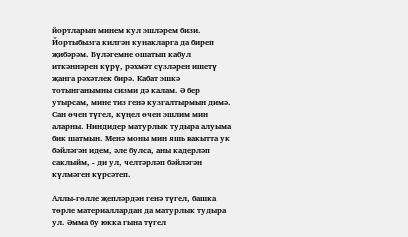йортларын минем кул эшләрем бизи. Йортыбызга килгән кунакларга да биреп җибәрәм. Бүләгемне ошатып кабул иткәннәрен күрү, рәхмәт сүзләрен ишетү җанга рәхәтлек бирә. Кабат эшкә тотынганымны сизми дә калам. Ә бер утырсам, мине тиз генә кузгалтырмын димә. Сан өчен түгел, күңел өчен эшлим мин аларны. Ниндидер матурлык тудыра алуыма бик шатмын. Менә моны мин яшь вакытта ук бәйләгән идем, әле булса, аны кадерләп саклыйм, - ди ул, челтәрләп бәйләгән күлмәген күрсәтеп.

Аллы-гөлле җепләрдән генә түгел, башка төрле материаллардан да матурлык тудыра ул. Әмма бу юкка гына түгел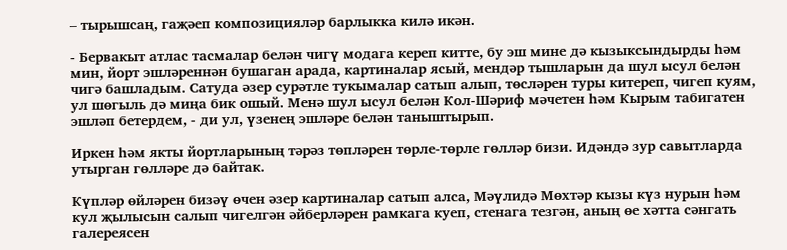– тырышсаң, гаҗәеп композицияләр барлыкка килә икән.

- Бервакыт атлас тасмалар белән чигү модага кереп китте, бу эш мине дә кызыксындырды һәм мин, йорт эшләреннән бушаган арада, картиналар ясый, мендәр тышларын да шул ысул белән чигә башладым. Сатуда әзер сурәтле тукымалар сатып алып, төсләрен туры китереп, чигеп куям, ул шөгыль дә миңа бик ошый. Менә шул ысул белән Кол-Шәриф мәчетен һәм Кырым табигатен эшләп бетердем, - ди ул, үзенең эшләре белән таныштырып.

Иркен һәм якты йортларының тәрәз төпләрен төрле-төрле гөлләр бизи. Идәндә зур савытларда утырган гөлләре дә байтак.

Күпләр өйләрен бизәү өчен әзер картиналар сатып алса, Мәүлидә Мөхтәр кызы күз нурын һәм кул җылысын салып чигелгән әйберләрен рамкага куеп, стенага тезгән, аның өе хәтта сәнгать галереясен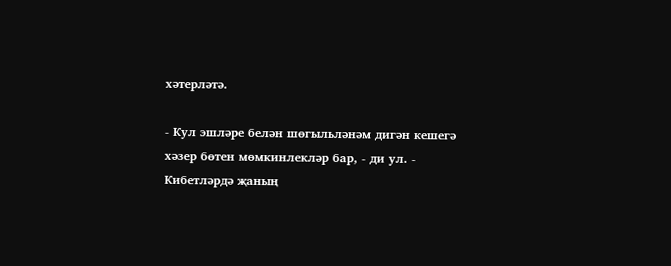хәтерләтә.

- Кул эшләре белән шөгыльләнәм дигән кешегә хәзер бөтен мөмкинлекләр бар, - ди ул. - Кибетләрдә җаның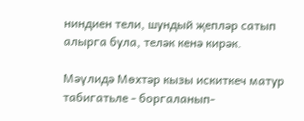ниндиен тели, шундый җепләр сатып алырга була, теләк кенә кирәк.

Мәүлидә Мөхтәр кызы искиткеч матур табигатьле - боргаланып-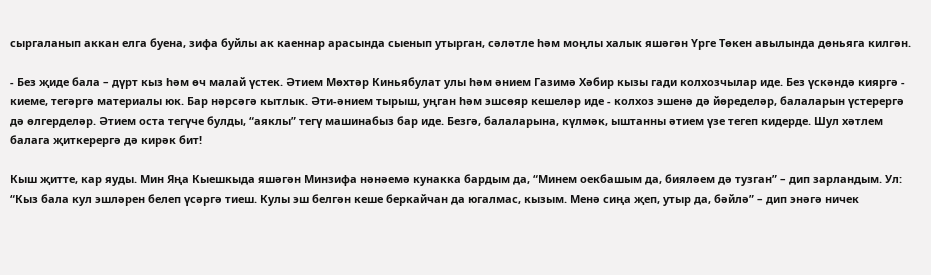сыргаланып аккан елга буена, зифа буйлы ак каеннар арасында сыенып утырган, сәләтле һәм моңлы халык яшәгән Үрге Төкен авылында дөньяга килгән.

- Без җиде бала – дүрт кыз һәм өч малай үстек. Әтием Мөхтәр Киньябулат улы һәм әнием Газимә Хәбир кызы гади колхозчылар иде. Без үскәндә кияргә - киеме, тегәргә материалы юк. Бар нәрсәгә кытлык. Әти-әнием тырыш, уңган һәм эшсөяр кешеләр иде - колхоз эшенә дә йөределәр, балаларын үстерергә дә өлгерделәр. Әтием оста тегүче булды, “аяклы” тегү машинабыз бар иде. Безгә, балаларына, күлмәк, ыштанны әтием үзе тегеп кидерде. Шул хәтлем балага җиткерергә дә кирәк бит!

Кыш җитте, кар яуды. Мин Яңа Кыешкыда яшәгән Минзифа нәнәемә кунакка бардым да, “Минем оекбашым да, бияләем дә тузган” – дип зарландым. Ул: “Кыз бала кул эшләрен белеп үсәргә тиеш. Кулы эш белгән кеше беркайчан да югалмас, кызым. Менә сиңа җеп, утыр да, бәйлә” – дип энәгә ничек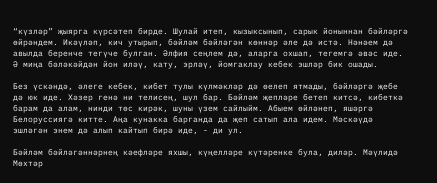“күзләр” җыярга күрсәтеп бирде. Шулай итеп, кызыксынып, сарык йоныннан бәйләргә өйрәндем. Икәүләп, кич утырып, бәйләм бәйләгән көннәр әле дә истә. Нәнәем дә авылда беренче тегүче булган. Әлфия сеңлем дә, аларга охшап, тегемгә әвәс иде. Ә миңа бәләкәйдән йон иләү, кату, эрләү, йомгаклау кебек эшләр бик ошады.

Без үскәндә, әлеге кебек, кибет тулы күлмәкләр дә өелеп ятмады, бәйләргә җебе дә юк иде. Хәзер генә ни телисең, шул бар. Бәйләм җепләре бетеп китсә, кибеткә барам да алам, нинди төс кирәк, шуны үзем сайлыйм. Абыем өйләнеп, яшәргә Белоруссиягә китте. Аңа кунакка барганда да җеп сатып ала идем. Мәскәүдә эшләгән энем дә алып кайтып бирә иде, - ди ул.

Бәйләм бәйләгәннәрнең кәефләре яхшы, күңелләре күтәренке була, диләр. Мәүлидә Мөхтәр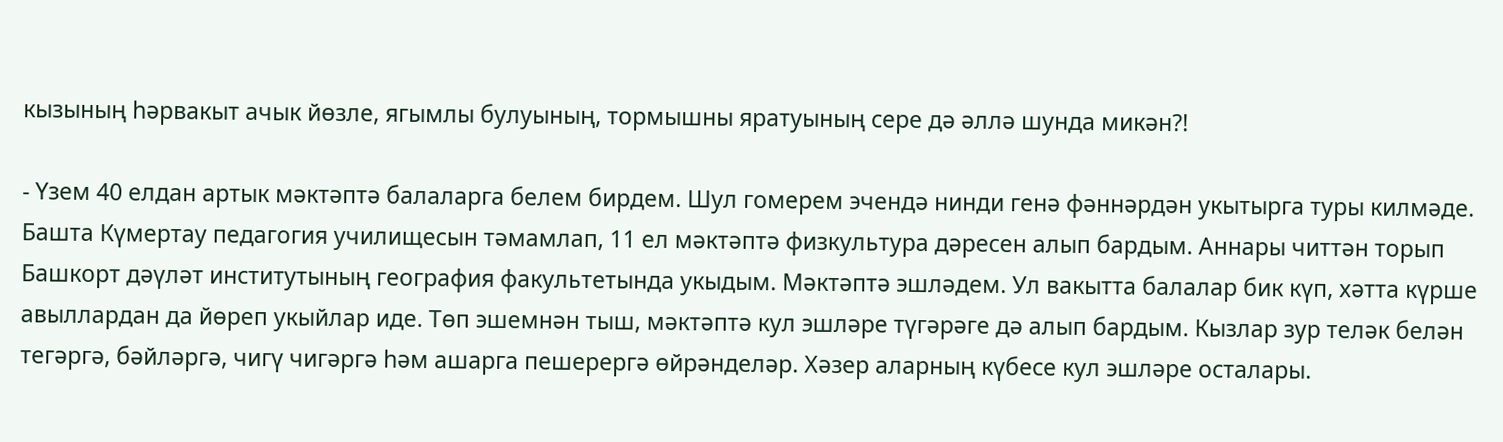кызының һәрвакыт ачык йөзле, ягымлы булуының, тормышны яратуының сере дә әллә шунда микән?!

- Үзем 40 елдан артык мәктәптә балаларга белем бирдем. Шул гомерем эчендә нинди генә фәннәрдән укытырга туры килмәде. Башта Күмертау педагогия училищесын тәмамлап, 11 ел мәктәптә физкультура дәресен алып бардым. Аннары читтән торып Башкорт дәүләт институтының география факультетында укыдым. Мәктәптә эшләдем. Ул вакытта балалар бик күп, хәтта күрше авыллардан да йөреп укыйлар иде. Төп эшемнән тыш, мәктәптә кул эшләре түгәрәге дә алып бардым. Кызлар зур теләк белән тегәргә, бәйләргә, чигү чигәргә һәм ашарга пешерергә өйрәнделәр. Хәзер аларның күбесе кул эшләре осталары.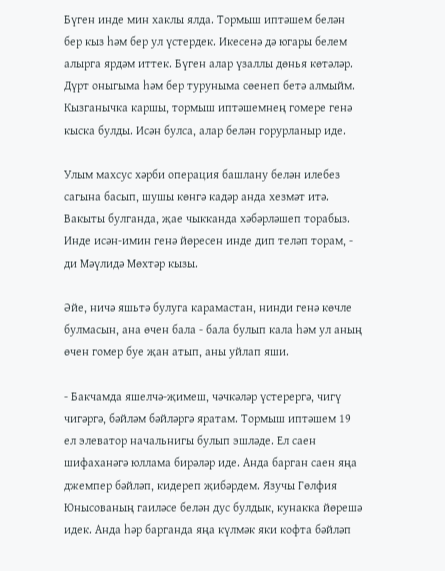Бүген инде мин хаклы ялда. Тормыш иптәшем белән бер кыз һәм бер ул үстердек. Икесенә дә югары белем алырга ярдәм иттек. Бүген алар үзаллы дөнья көтәләр. Дүрт оныгыма һәм бер туруныма сөенеп бетә алмыйм. Кызганычка каршы, тормыш иптәшемнең гомере генә кыска булды. Исән булса, алар белән горурланыр иде.

Улым махсус хәрби операция башлану белән илебез сагына басып, шушы көнгә кадәр анда хезмәт итә. Вакыты булганда, җае чыкканда хәбәрләшеп торабыз. Инде исән-имин генә йөресен инде дип теләп торам, - ди Мәүлидә Мөхтәр кызы.

Әйе, ничә яшьтә булуга карамастан, нинди генә көчле булмасын, ана өчен бала - бала булып кала һәм ул аның өчен гомер буе җан атып, аны уйлап яши.

- Бакчамда яшелчә-җимеш, чәчкәләр үстерергә, чигү чигәргә, бәйләм бәйләргә яратам. Тормыш иптәшем 19 ел элеватор начальнигы булып эшләде. Ел саен шифаханәгә юллама бирәләр иде. Анда барган саен яңа джемпер бәйләп, кидереп җибәрдем. Язучы Гөлфия Юнысованың гаиләсе белән дус булдык, кунакка йөрешә идек. Анда һәр барганда яңа күлмәк яки кофта бәйләп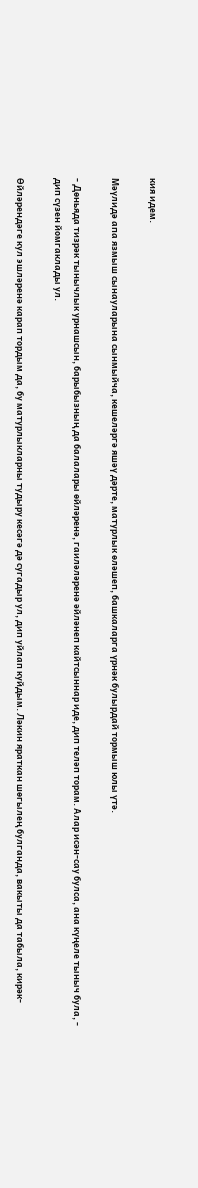кия идем.

Мәүлидә апа язмыш сынауларына сынмыйча, кешеләргә яшәү дәрте, матурлык өләшеп, башкаларга үрнәк булырдай тормыш юлы үтә.

- Дөньяда тизрәк тынычлык урнашсын, барыбызның да балалары өйләренә, гаиләләренә әйләнеп кайтсыннар иде, дип теләп торам. Алар исән-сау булса, ана күңеле тыныч була, - дип сүзен йомгаклады ул.

Өйләрендәге кул эшләренә карап тордым да, бу матурлыкларны тудыру кесәгә дә сугадыр ул, дип уйлап куйдым. Ләкин яраткан шөгылең булганда, вакыты да табыла, кирәк-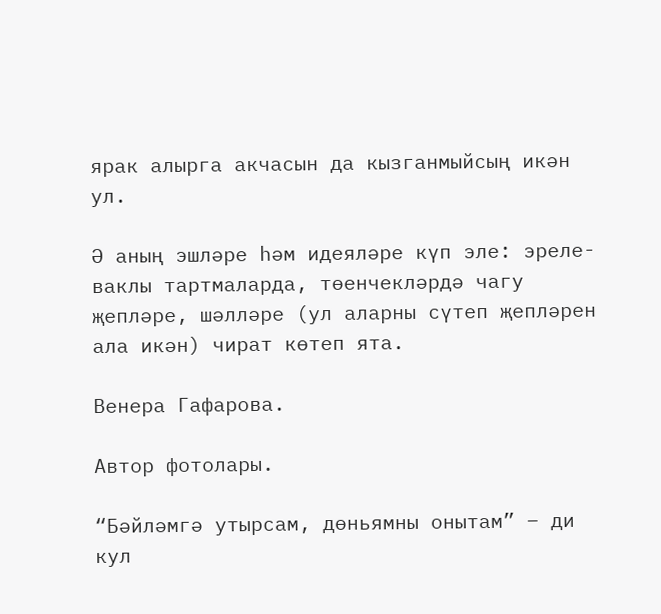ярак алырга акчасын да кызганмыйсың икән ул.

Ә аның эшләре һәм идеяләре күп эле: эреле-ваклы тартмаларда, төенчекләрдә чагу җепләре, шәлләре (ул аларны сүтеп җепләрен ала икән) чират көтеп ята.

Венера Гафарова.

Автор фотолары.

“Бәйләмгә утырсам, дөньямны онытам” – ди кул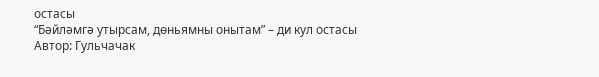остасы
“Бәйләмгә утырсам, дөньямны онытам” – ди кул остасы
Автор: Гульчачак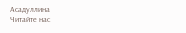Асадуллина
Читайте нас